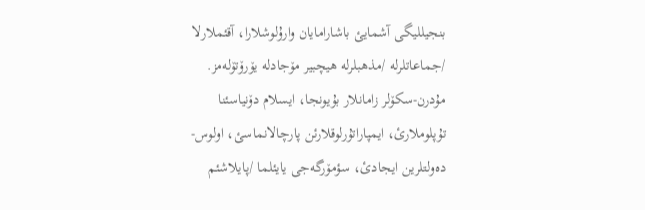بنجیللیگی آشمایئ باشارامایان وارۇلوشلارا، آقئملارلا /جماعاتلرلە /مذهبلرلە هیچبیر مۆجادلە یۆرۆتۆلەمز.
مۇدرن-سکۆلر زامانلار بۇیونجا، ایسلام دۆنیاسئنا تۇپلوملارئ، ایمپاراتۇرلوقلارئن پارچالانماسئ، اولوس-دەولتلرین ایجادئ، سؤمۆرگەجی یایئلما /پایلاشئم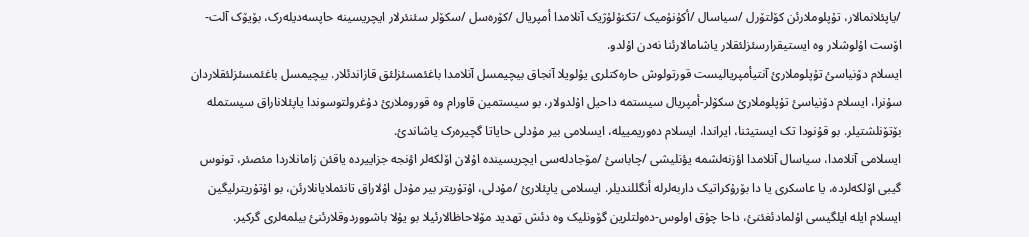/یاپئلانمالار، تۇپلوملارئن کۆلتۆرل /سیاسال /أکۇنۇمیک /تکنۇلۇژیک آنلامدا أمپریال /کۆرەسل /سکۆلر سئنئرلار ایچریسینە حاپسەدیلەرک، بۆیۆک آلت-اۆست اۇلوشلار وە ایستیقرارسئزلئقلار یاشامالارئنا نەدن اۇلدو.
ایسلام دۆنیاسئ تۇپلوملارئ آنتیأمپریالیست قورتولوش حارەکتلری یۇلویلا آنجاق بیچیمسل آنلامدا باغئمسئزلئق قازاندئلار. بیچیمسل باغئمسئزلئقلاردان سۇنرا، ایسلام دۆنیاسئ تۇپلوملارئ سکۆلر-أمپریال سیستمە داحیل اۇلدولار، بو سیستمین قاورام وە قوروملارئ دۇغرولتوسوندا یاپئلاناراق سیستملە بۆتۆنلشتیلر. بو قۇنودا تک ایستیثنا، ایراندا، ایسلام دەوریمییلە، ایسلامی بیر مۇدلی حایاتا گچیرەرک یاشاندئ.
ایسلامی آنلامدا، سیاسال آنلامدا اؤزنەلشمە یؤنلیشی /چاباسئ /مۆجادلەسی ایچریسیندە اۇلان اۆلکەلر اؤنجە جزاییردە یاقئن زامانلاردا مئصئر، تونوس گیبی اۆلکەلردە، یا عاسکری یا دا بۆرۇکراتیک داربەلرلە أنگللندیلر. ایسلامی یاپئلارئ /مۇدلی، اۇتۇریتر بیر مۇدل اۇلاراق تانئملایانلارئن، بو اۇتۇریترلیگین ایسلام ایلە ایلگیسی اۇلمادئغئنئ، داحا چۇق اولوس-دەولتلرین گۆونلیک وە دئش تهدید مۆلاحاظالارئیلا بو یۇلا باشووردوقلارئنئ بیلمەلری گرکیر.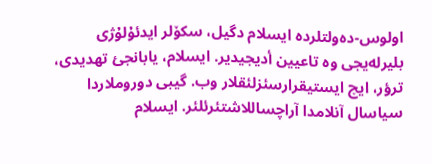اولوس-دەولتلردە ایسلام دگیل، سکۆلر ایدئۇلۇژی بلیرلەیجی وە تاعیین أدیجیدیر. ایسلام، یابانجئ تهدیدی، ترؤر، ایچ ایستیقرارسئزلئقلار وب. گیبی دوروملاردا سیاسال آنلامدا آراچساللاشتئرئلئر. ایسلام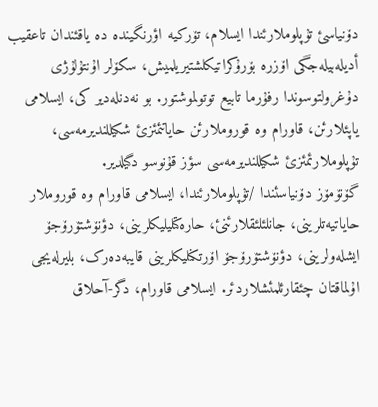دۆنیاسئ تۇپلوملارئندا ایسلام، تۆرکیە اؤرنگیندە دە یاقئندان تاعقیب أدیلەبیلەجگی اۆزرە بۆرۇکراتیکلشتیریلمیش، سکۆلر اۇنتۇلۇژی دۇغرولتوسوندا رفۇرما تابیع توتولموشتور. بو نەدنلەدیر کی، ایسلامی یاپئلارئن، قاورام وە قوروملارئن حایاتئمئزئ شکیللندیرمەسی، تۇپلوملارئمئزئ شکیللندیرمەسی سؤز قۇنوسو دگیلدیر.
گۆنۆمۆز دۆنیاسئندا /تۇپلوملارئندا، ایسلامی قاورام وە قوروملار حایاتیەتلرینی، جانلئلئقلارئنئ، حارەکتلیلیکلرینی، دؤنۆشتۆرۆجۆ ایشلەولرینی، دؤنۆشتۆرۆجۆ اۆرتکنلیکلرینی قایبەدەرک، بلیرلەیجی اۇلماقتان چئقارئلمئشلاردئر. ایسلامی قاورام، دگر-آحلاق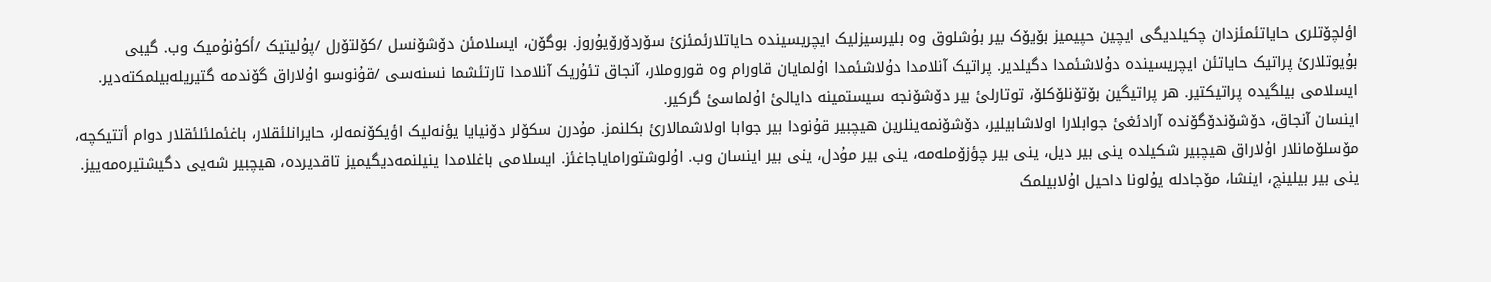اؤلچۆتلری حایاتئمئزدان چکیلدیگی ایچین حپیمیز بۆیۆک بیر بۇشلوق وە بلیرسیزلیک ایچریسیندە حایاتلارئمئزئ سۆردۆرۆیۇروز. بوگۆن، ایسلامئن دۆشۆنسل /کۆلتۆرل /پۇلیتیک /أکۇنۇمیک وب. گیبی بۇیوتلارئ پراتیک حایاتئن ایچریسیندە دۇلاشئمدا دگیلدیر. پراتیک آنلامدا دۇلاشئمدا اۇلمایان قاورام وە قوروملار، آنجاق تئۇریک آنلامدا تارتئشما نسنەسی /قۇنوسو اۇلاراق گۆندمە گتیریلەبیلمکتەدیر. ایسلامی بیلگیدە پراتیکتیر. هر پراتیگین بۆتۆنلۆکلۆ، توتارلئ بیر دۆشۆنجە سیستمینە دایالئ اۇلماسئ گرکیر.
اینسان آنجاق، دۆشۆندۆگۆندە آرادئغئ جوابلارا اولاشابیلیر، دۆشۆنمەینلرین هیچبیر قۇنودا بیر جوابا اولاشمالارئ بکلنمز. مۇدرن سکۆلر دۆنیایا یؤنەلیک اؤیکۆنمەلر، حایرانلئقلار، باغئملئلئقلار دوام أتتیکچە، مۆسلۆمانلار اۇلاراق هیچبیر شکیلدە ینی بیر دیل، ینی بیر چؤزۆملەمە، ینی بیر مۇدل، ینی بیر اینسان وب. اۇلوشتورامایاجاغئز. ایسلامی باغلامدا ینیلنمەدیگیمیز تاقدیردە، هیچبیر شەیی دگیشتیرەمەییز. ینی بیر بیلینچ، اینشا، مۆجادلە یۇلونا داحیل اۇلابیلمک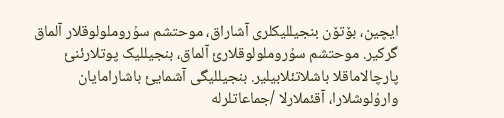ایچین، بۆتۆن بنجیللیکلری آشاراق، موحتشم سۇروملولوقلار آلماق گرکیر. موحتشم سۇروملولوقلارئ آلماق، بنجیللیک پوتلارئنئ پارچالاماقلا باشلاتئلابیلیر. بنجیللیگی آشمایئ باشارامایان وارۇلوشلارا، آقئملارلا /جماعاتلرلە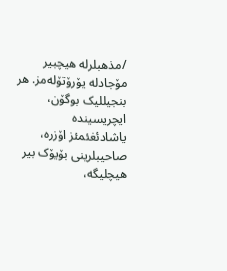/مذهبلرلە هیچبیر مۆجادلە یۆرۆتۆلەمز. هر بنجیللیک بوگۆن، ایچریسیندە یاشادئغئمئز اۆزرە، صاحیبلرینی بۆیۆک بیر هیچلیگە،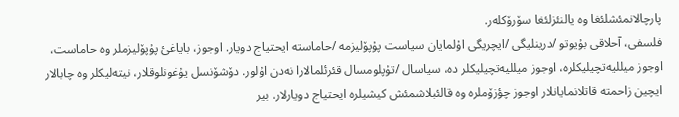پارچالانمئشلئغا وە یالنئزلئغا سۆرۆکلەر.
فلسفی، آحلاقی بۇیوتو /درینلیگی /ایچریگی اۇلمایان سیاست پۇپۆلیزمە /حاماستە ایحتیاج دویار. اوجوز، بایاغئ پۇپۆلیزملر وە حاماست، اوجوز میللیەتچیلیکلرە، اوجوز میللیەتچیلیکلر دە، سیاسال /تۇپلومسال قئرئلمالارا نەدن اۇلور. دۆشۆنسل یۇغونلوقلار، نیتەلیکلر وە چابالار ایچین زاحمتە قاتلانمایانلار اوجوز چؤزۆملرە وە قالئبلاشمئش کیشیلرە ایحتیاج دویارلار. بیر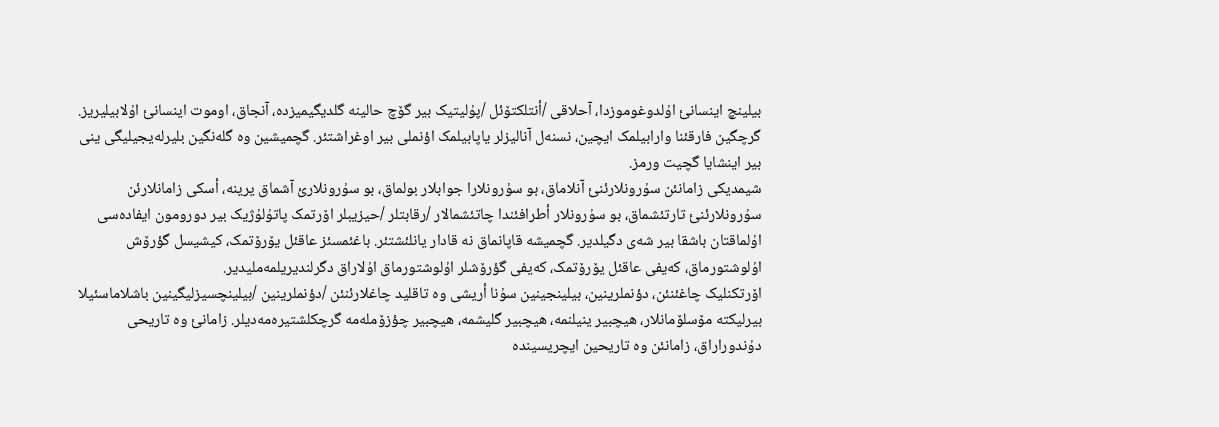بیلینچ اینسانئ اۇلدوغوموزدا، آحلاقی /أنتلکتۆئل /پۇلیتیک بیر گۆچ حالینە گلدیگیمیزدە، آنجاق، اوموت اینسانئ اۇلابیلیریز. گرچگین فارقئنا وارابیلمک ایچین، نسنەل آنالیزلر یاپابیلمک اؤنملی بیر اوغراشتئر. گچمیشین وە گلەنگین بلیرلەیجیلیگی ینی بیر اینشایا گچیت ورمز.
شیمدیکی زامانئن سۇرونلارئنئ آنلاماق، بو سۇرونلارا جوابلار بولماق، بو سۇرونلارئ آشماق یرینە، أسکی زامانلارئن سۇرونلارئنئ تارتئشماق، بو سۇرونلار أطرافئندا چاتئشمالار /رقابتلر /حیزیبلر اۆرتمک پاتۇلۇژیک بیر دورومون ایفادەسی اۇلماقتان باشقا بیر شەی دگیلدیر. گچمیشە قاپانماق نە قادار یانلئشتئر. باغئمسئز عاقئل یۆرۆتمک، کیشیسل گؤرۆش اۇلوشتورماق، کەیفی عاقئل یۆرۆتمک، کەیفی گؤرۆشلر اۇلوشتورماق اۇلاراق دگرلندیریلمەملیدیر.
اۆرتکنلیک چاغئنئن، دؤنملرینین، بیلینجینین سۇنا أریشی وە تاقلید چاغلارئنئن /دؤنملرینین /بیلینچسیزلیگینین باشلاماسئیلا بیرلیکتە مۆسلۆمانلار، هیچبیر ینیلنمە، هیچبیر گلیشمە، هیچبیر چؤزۆملەمە گرچکلشتیرەمەدیلر. زامانئ وە تاریحی دۇندوراراق، زامانئن وە تاریحین ایچریسیندە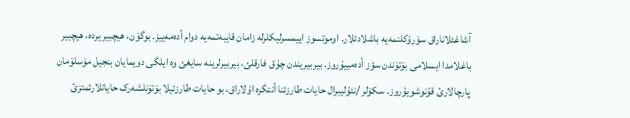آشاغئلاناراق سۆرۆکلنمەیە باشلادئلار. اوموتسوز اییمسرلیکلرلە زامان قایبەتمەیە دوام أدەمەییز. بوگۆن، هیچبیر یردە، هیچبیر باغلامدا ایسلامی بۆتۆندن سؤز أدەمییۇروز. بیربیریندن چۇق فارقلئ، بیربیرلرینە سایغئ وە ایلگی دویمایان بنجیل مۆسلۆمان پارچالارئ قۇنوشویۇروز. سکۆلر /نئۇلیبرال حایات طارزئنا أنتگرە اۇلاراق، بو حایات طارزئیلا بۆتۆنلشەرک حایاتلارئمئزئ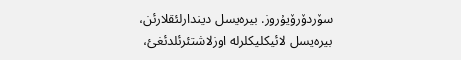سۆردۆرۆیۇروز. بیرەیسل دیندارلئقلارئن، بیرەیسل لائیکلیکلرلە اوزلاشتئرئلدئغئ،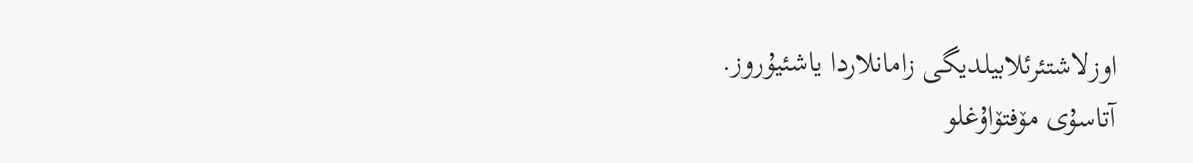اوزلاشتئرئلابیلدیگی زامانلاردا یاشئیۇروز.
آتاسۇی مۆفتۆاۇغلو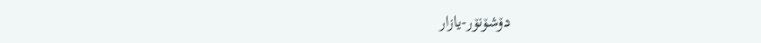دۆشۆنۆر-یازار